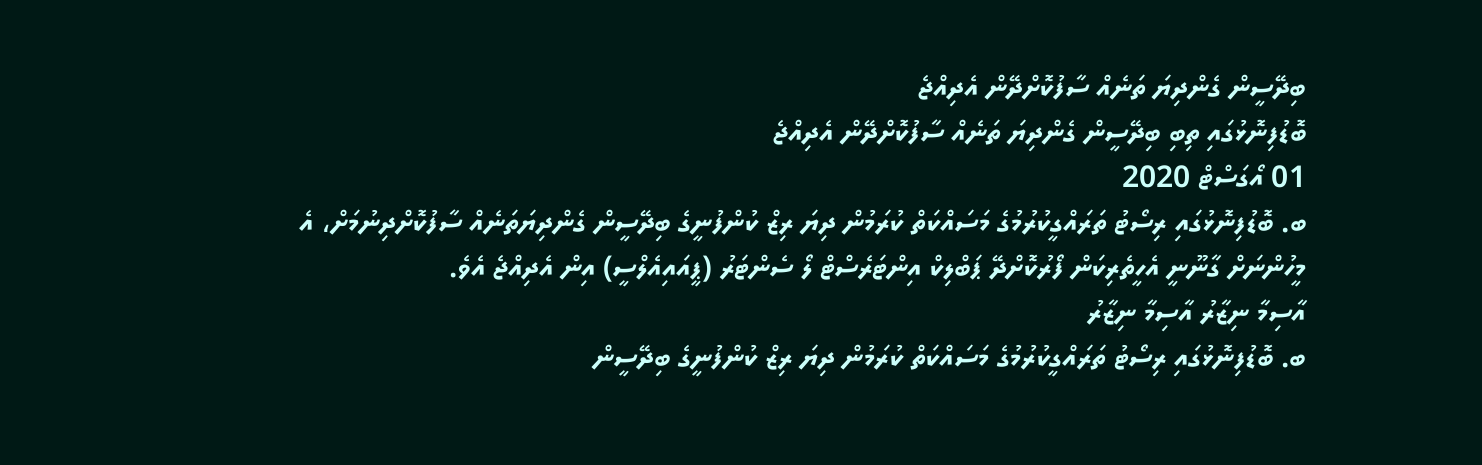ބިދޭސީން ގެންދިޔަ ތަނެއް ސާފުކޮށްދޭން އެދިއްޖެ
ބޮޑުފިނޮޅުގައި ތިބި ބިދޭސީން ގެންދިޔަ ތަނެއް ސާފުކޮށްދޭން އެދިއްޖެ
01 އޯގަސްޓް 2020
ބ. ބޮޑުފިނޮޅުގައި ރިސޯޓު ތަރައްގީކުރުމުގެ މަސައްކަތް ކުރަމުން ދިޔަ ރިޒް ކުންފުނީގެ ބިދޭސީން ގެންދިޔަތަނެއް ސާފުކޮށްދިނުމަށް، އެ މީހުންނަށް ގާނޫނީ އެހީތެރިކަން ފޯރުކޮށްދޭ ޕަބްލިކް އިންޓަރެސްޓް ލޯ ސެންޓަރު (ޕީއައިއެލްސީ) އިން އެދިއްޖެ އެވެ.
އާސިމާ ނިޒާރު އާސިމާ ނިޒާރު
ބ. ބޮޑުފިނޮޅުގައި ރިސޯޓު ތަރައްގީކުރުމުގެ މަސައްކަތް ކުރަމުން ދިޔަ ރިޒް ކުންފުނީގެ ބިދޭސީން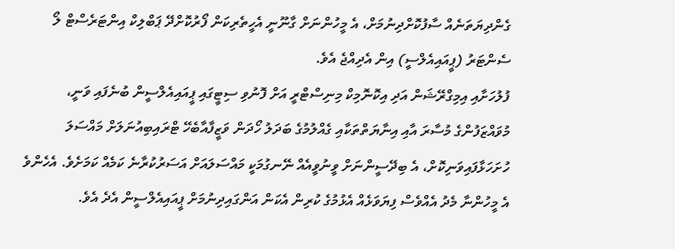ގެންދިޔަތަނެއް ސާފުކޮށްދިނުމަށް، އެ މީހުންނަށް ގާނޫނީ އެހީތެރިކަން ފޯރުކޮށްދޭ ޕަބްލިކް އިންޓަރެސްޓް ލޯ ސެންޓަރު (ޕީއައިއެލްސީ) އިން އެދިއްޖެ އެވެ.
ފުލުހަށާއި އިމިގްރޭޝަން އަދި އިކޮނޮމިކް މިނިސްޓްރީ އަށް ފޮނުވި ސިޓީގައި ޕީއައިއެލްސީން ބުނެފައި ވަނީ، މުވައްޒަފުންގެ މުސާރަ އާއި އިނާޔަތްތަކާއި ގެއްލުމުގެ ބަދަލު ހޯދަން ވަޒީފާއާބެހޭ ޓްރައިބިއުނަލަށް މައްސަލަ ހުށަހަޅާފައިވަނިކޮށް، އެ ބިދޭސީންނަށް ވީނުވީއެއް ނޭނގުމަކީ މައްސަލައަށް އަސަރުކުރާނެ ކަމެއް ކަމަށެވެ. އެހެންވެ އެ މީހުންނާ މެދު އެއްވެސް ފިޔަވަޅެއް އެޅުމުގެ ކުރިން އެކަން އަންގައިދިނުމަށް ޕީއައިއެލްސީން އެދެ އެވެ.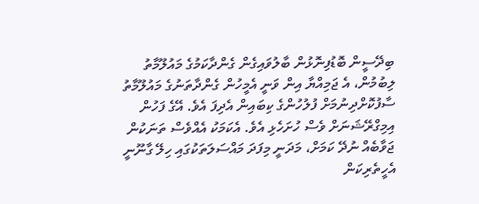ބިދޭސީން ބޮޑުފިނޮޅުން ބާލުވައިގެން ގެންދާކަމުގެ މައުލޫމާތު ލިބުމުން، އެ ޖަމިއްޔާ އިން ވަނީ އެމީހުން ގެންދާތަނުގެ މައުލޫމާތު ސާފުކޮށްދިނުމަށް ފުލުހުންގެ ކިބައިން އެދިފަ އެވެ. އޭގެ ފަހުން އިމިގްރޭޝަނަށް ވެސް ހުށަހެޅި އެވެ. އެކަމަކު އެއްވެސް ތަނަކުން ޖަވާބެއް ނުދޭ ކަމަށް، މަދަނީ މިފަދަ މައްސަލަތަކުގައި ހިލޭ ގާނޫނީ އެހީތެރިކަން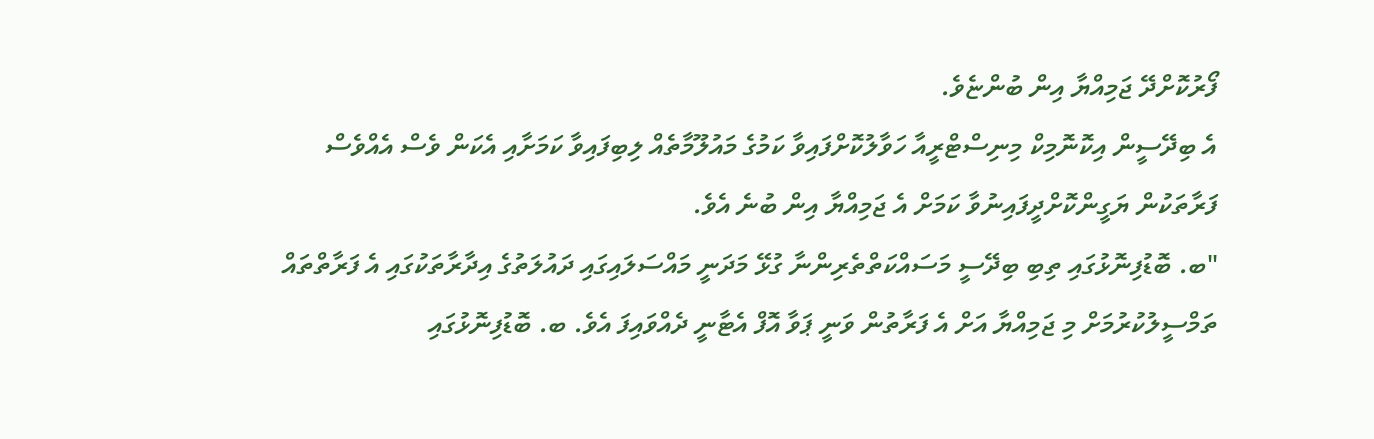ފޯރުކޮށްދޭ ޖަމިއްޔާ އިން ބުންޏެވެ.
އެ ބިދޭސީން އިކޮނޮމިކް މިނިސްޓްރީއާ ހަވާލުކޮށްފައިވާ ކަމުގެ މައުލޫމާތެއް ލިބިފައިވާ ކަމަށާއި އެކަން ވެސް އެއްވެސް ފަރާތަކުން ޔަގީންކޮށްދީފައިނުވާ ކަމަށް އެ ޖަމިއްޔާ އިން ބުނެ އެވެ.
"ބ. ބޮޑުފިނޮޅުގައި ތިބި ބިދޭސީ މަސައްކަތްތެރިންނާ ގުޅޭ މަދަނީ މައްސަލައިގައި ދައުލަތުގެ އިދާރާތަކުގައި އެ ފަރާތްތައް ތަމްސީލުކުރުމަށް މި ޖަމިއްޔާ އަށް އެ ފަރާތުން ވަނީ ޕަވާ އޮފް އެޓާނީ ދެއްވައިފަ އެވެ. ބ. ބޮޑުފިނޮޅުގައި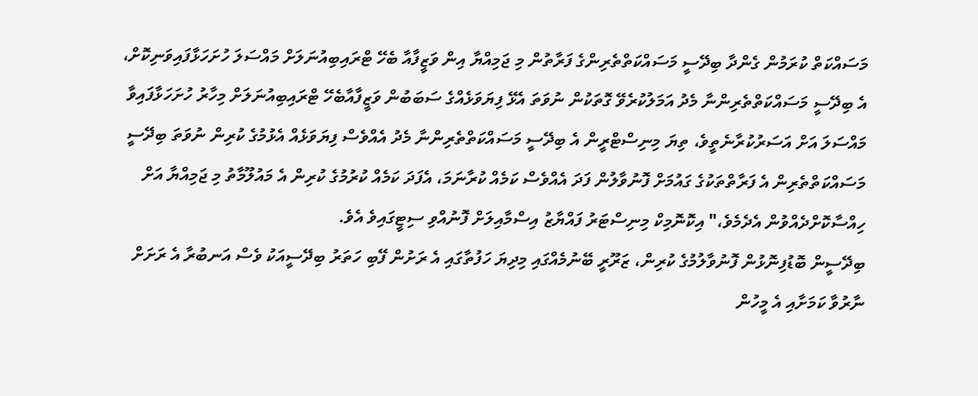މަސައްކަތް ކުރަމުން ގެންދާ ބިދޭސީ މަސައްކަތްތެރިންގެ ފަރާތުން މި ޖަމިއްޔާ އިން ވަޒީފާއާ ބެހޭ ޓްރައިބިއުނަލަށް މައްސަލަ ހުށަހަޅާފައިވަނިކޮށް، އެ ބިދޭސީ މަސައްކަތްތެރިންނާ މެދު އަމަލުކުރެވޭ ގޮތަކުން ނުވަތަ އެޅޭ ފިޔަވަޅެއްގެ ސަބަބުން ވަޒީފާއާބެހޭ ޓްރައިބިއުނަލަށް މިހާރު ހުށަހަޅާފައިވާ މައްސަލަ އަށް އަސަރުކުރާނެތީވެ، ތިޔަ މިނިސްޓްރީން އެ ބިދޭސީ މަސައްކަތްތެރިންނާ މެދު އެއްވެސް ފިޔަވަޅެއް އެޅުމުގެ ކުރިން ނުވަތަ ބިދޭސީ މަސައްކަތްތެރިން އެ ފަރާތްތަކުގެ ގައުމަށް ފޮނުވާލުން ފަދަ އެއްވެސް ކަމެއް ކުރާނަމަ، އެފަދަ ކަމެއް ކުރުމުގެ ކުރިން އެ މައުލޫމާތު މި ޖަމިއްޔާ އަށް ހިއްސާކޮށްދެއްވުން އެދެމެވެ،" އިކޮނޮމިކް މިނިސްޓަރު ފައްޔާޒު އިސްމާއިލަށް ފޮނުއްވި ސިޓީގައިވެ އެވެ.
ބިދޭސީން ބޮޑުފިނޮޅުން ފޮނުވާލުމުގެ ކުރިން، ޒަރޫރީ ބޭނުމެއްގައި މިދިޔަ ހަފުތާގައި އެ ރަށުން ފޭބި ހަތަރު ބިދޭސީއަކު ވެސް އަނބުރާ އެ ރަށަށް ނާރުވާ ކަމަށާއި އެ މީހުން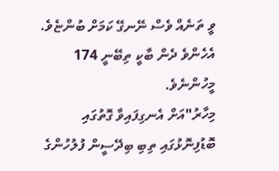ވީ ތަނެއް ވެސް ނޭނގޭ ކަމަށް ބުންޏެވެ. އެހެންވެ ދެން ބާކީ ތިބޭނީ 174 މީހުންނެވެ.
މިހާރު"އަށް އެނގިފައިވާ ގޮތުގައި ބޮޑުފިނޮޅުގައި ތިބި ބިދޭސީން ފުލުހުންގެ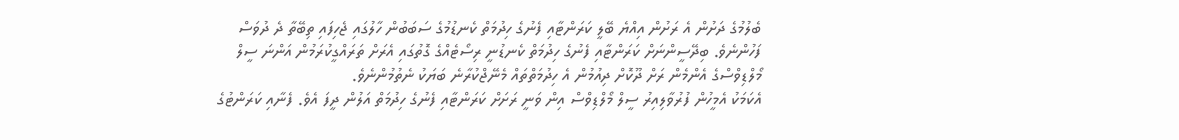ބެލުމުގެ ދަށުން އެ ރަށުން އިއްޔެ ބޭލީ ކަރަންޓާއި ފެނުގެ ހިދުމަތް ކެނޑުމުގެ ސަބަބުން ހާލުގައި ޖެހިފައި ތިބޭތާ ދެ ދުވަސް ފަހުންނެވެ. ބިދޭސީންނަށް ކަރަންޓާއި ފެނުގެ ހިދުމަތް ކެނޑުނީ ރިސޯޓެއްގެ ގޮތުގައި އެރަށް ތަރައްގީކުރަމުން އަންނަ ސީލް މޯލްޑިވްސްގެ އެންމެން ރަށް ދޫކޮށް ދިއުމުން އެ ހިދުމަތްތައް މެނޭޖްކުރާނެ ބަޔަކު ނެތުމުންނެވެ.
އެކަމަކު އެމީހުން ފުރުވާލިއިރު ސީލް މޯލްޑިވްސް އިން ވަނީ ރަށަށް ކަރަންޓާއި ފެނުގެ ހިދުމަތް އަލުން ދީފަ އެވެ. ފެނާއި ކަރަންޓުގެ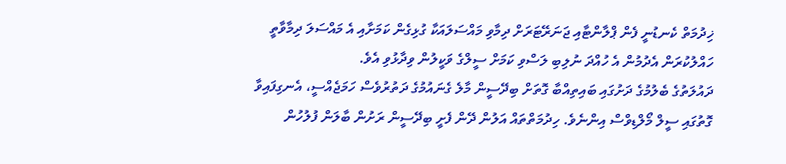ޚިދުމަތް ކެނޑުނީ ފެން ޕްލާންޓާއި ޖަނަރޭޓަރަށް ދިމާވި މައްސަލައަކާ ގުޅިގެން ކަމަށާއި އެ މައްސަލަ ދިމާވާތީ ހައްލުކުރަން އެދުމުން އެ ހުއްދަ ނުލިބި ލަސްވި ކަމަށް ސީލްގެ ވަކީލުން ވިދާޅުވި އެވެ.
ދައުލަތުގެ ބެލުމުގެ ދަށުގައި ބައިތިއްބާ ގޮތަށް ބިދޭސީން މާލެ ގެނައުމުގެ ދަތުރުވެސް ހަމަޖެއްސީ، އެނގިފައިވާ ގޮތުގައި ސީލް މޯލްޑިވްސް އިންނެވެ. ހިދުމަތްތައް އަލުން ދޭން ފެށީ ބިދޭސީން ރަށުން ބާލަން ފުލުހުން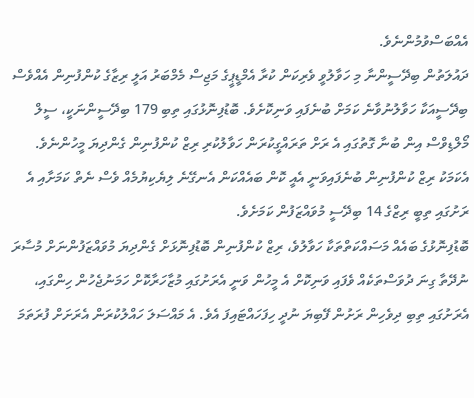އެއްބަސްވުމުންނެވެ.
ދައުލަތުން ބިދޭސީންނާ މި ހަވާލުވީ ވެރިކަން ކުރާ އެމްޑީޕީގެ މަޖިސް މެމްބަރު އަލީ ރިޒާގެ ކުންފުނިން އެއްވެސް ބިދޭސީއަކާ ހަވާލުނުވާނެ ކަމަށް ބުނެފައި ވަނިކޮށެވެ. ބޮޑުފިނޮޅުގައި ތިބި 179 ބިދޭސީންނަކީ، ސީލް މޯލްޑިވްސް އިން ބުނާ ގޮތުގައި އެ ރަށް ތަރައްގީކުރަން ހަވާލުކުރި ރިޒް ކުންފުނިން ގެންދިޔަ މީހުންނެވެ. އެކަމަކު ރިޒް ކުންފުނިން ބުނެފައިވަނީ އެއީ ކޮން ބައެއްކަން އެނގޭނެ ލިޔެކިޔުމެއް ވެސް ނެތް ކަމަށާއި އެ ރަށުގައި ތިބީ ރިޒްގެ 14 ބިދޭސީ މުވައްޒަފުން ކަމަށެވެ.
ބޮޑުފިނޮޅުގެ ބައެއް މަސައްކަތްތަކާ ހަވާލުވެ، ރިޒް ކުންފުނިން ބޮޑުފިނޮޅަށް ގެންދިޔަ މުވައްޒަފުންނަށް މުސާރަ ނުދޭތާ ގިނަ ދުވަސްތަކެއް ވެފައި ވަނިކޮށް އެ މީހުން ވަނީ އެރަށުގައި މުޒާހަރާކޮށް ހަމަނުޖެހުން ހިންގައި، އެރަށުގައި ތިބި ދިވެހިން ރަށުން ފޭބިޔަ ނުދީ ހިފަހައްޓައިފަ އެވެ. އެ މައްސަލަ ހައްލުކުރަން އެރަށަށް ފުރަތަމަ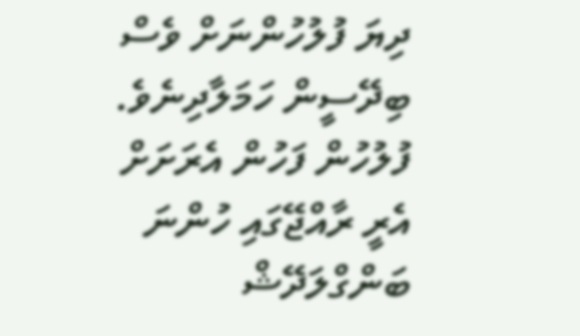ދިޔަ ފުލުހުންނަށް ވެސް ބިދޭސީން ހަމަލާދިނެވެ. ފުލުހުން ފަހުން އެރަށަށް އެރީ ރާއްޖޭގައި ހުންނަ ބަންގްލަދޭޝް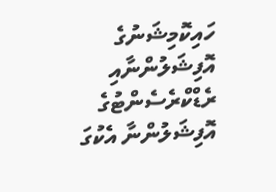ހައިކޮމިޝަނުގެ އޮފިޝަލުންނާއި ރެޑްކްރެސެންޓުގެ އޮފިޝަލުންނާ އެކުގަ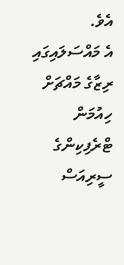އެވެ.
އެ މައްސަލައިގައި ރިޒާގެ މައްޗަށް ހިއުމަން ޓްރެފިކިންގެ ސީރިއަސް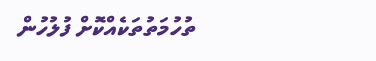ތުހުމަތުތަކެއްކޮށް ފުލުހުން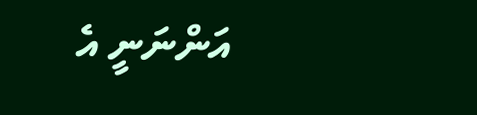އަންނަނީ އެ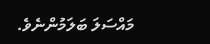މައްސަލަ ބަލަމުންނެވެ.